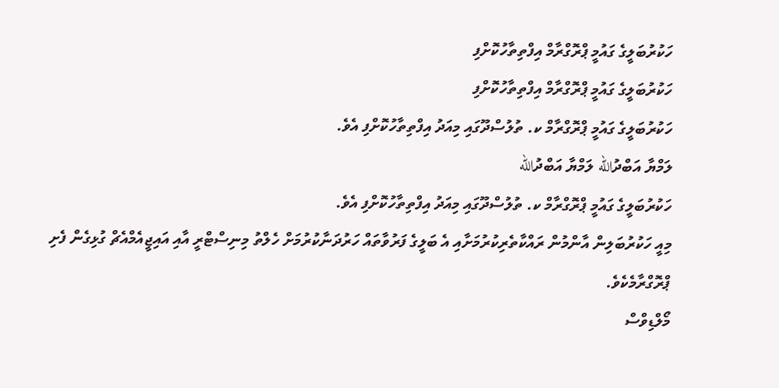ހަކުރުބަލީގެ ގައުމީ ޕްރޮގްރާމް އިފްތިތާހުކޮށްފި
ހަކުރުބަލީގެ ގައުމީ ޕްރޮގްރާމް އިފްތިތާހުކޮށްފި
ހަކުރުބަލީގެ ގައުމީ ޕްރޮގްރާމް ކ. ތުލުސްދޫގައި މިއަދު އިފްތިތާހުކޮށްފި އެވެ.
ލަމްޔާ އަބްދުالله ލަމްޔާ އަބްދުالله
ހަކުރުބަލީގެ ގައުމީ ޕްރޮގްރާމް ކ. ތުލުސްދޫގައި މިއަދު އިފްތިތާހުކޮށްފި އެވެ.
މިއީ ހަކުރުބަލިން އާންމުން ރައްކާތެރިކުރުމަށާއި އެ ބަލީގެ ފަރުވާތައް ހަރުދަނާކުރުމަށް ހެލްތު މިނިސްޓްރީ އާއި އައިޖީއެމްއެޗް ގުޅިގެން ފެށި ޕްރޮގްރާމެކެވެ.
މޯލްޑިވްސް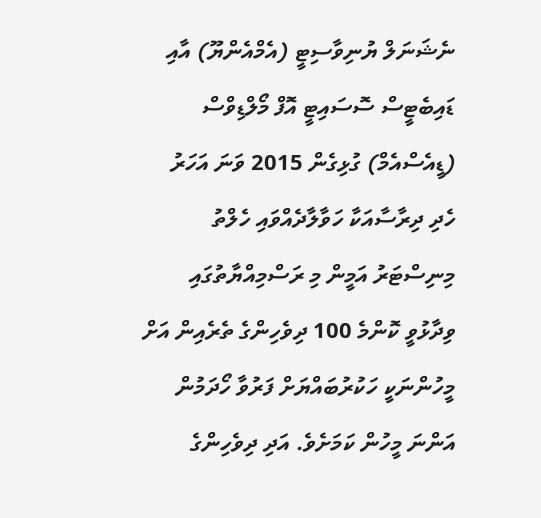ނެޝަނަލް ޔުނިވާސިޓީ (އެމްއެންޔޫ) އާއި ޑައިބެޓީސް ސޮސައިޓީ އޮފް މޯލްޑިވްސް (ޑީއެސްއެމް) ގުޅިގެން 2015 ވަނަ އަހަރު ހެދި ދިރާސާއަކާ ހަވާލާދެއްވައި ހެލްތު މިނިސްޓަރު އަމީން މި ރަސްމިއްޔާތުގައި ވިދާޅުވީ ކޮންމެ 100 ދިވެހިންގެ ތެރެއިން އަށް މީހުންނަކީ ހަކުރުބައްޔަށް ފަރުވާ ހޯދަމުން އަންނަ މީހުން ކަމަށެވެ. އަދި ދިވެހިންގެ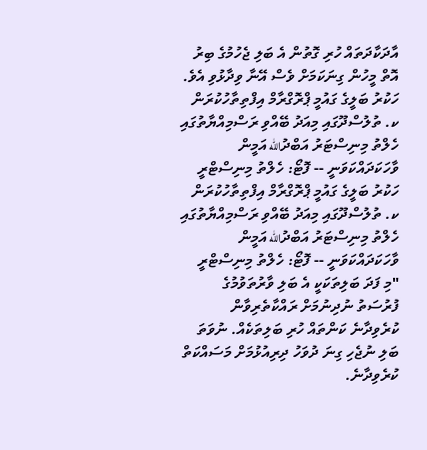އާދަކާދަތައް ހުރި ގޮތުން އެ ބަލި ޖެހުމުގެ ބިރު އޮތް މީހުން ގިނަކަމަށް ވެސް އޭނާ ވިދާޅުވި އެވެ.
ހަކުރު ބަލީގެ ގައުމީ ޕްރޮގްރާމް އިފްތިތާހުކުރަން ކ. ތުލުސްދޫގައި މިއަދު ބޭއްވި ރަސްމިއްޔާތުގައި ހެލްތު މިނިސްޓަރު އަބްދުالله އަމީން ވާހަކަދައްކަވަނީ -- ފޮޓޯ: ހެލްތު މިނިސްޓްރީ
ހަކުރު ބަލީގެ ގައުމީ ޕްރޮގްރާމް އިފްތިތާހުކުރަން ކ. ތުލުސްދޫގައި މިއަދު ބޭއްވި ރަސްމިއްޔާތުގައި ހެލްތު މިނިސްޓަރު އަބްދުالله އަމީން ވާހަކަދައްކަވަނީ -- ފޮޓޯ: ހެލްތު މިނިސްޓްރީ
"މި ފަދަ ބަލިތަކަކީ އެ ބަލި ވާރުތަވުމުގެ ފުރުސަތު ނުދިނުމަށް ރައްކާތެރިވާން ކުރެވިދާނެ ކަންތައް ހުރި ބަލިތަކެއް. ނުވަތަ ބަލި ނުޖެހި ގިނަ ދުވަހު ދިރިއުޅުމަށް މަސައްކަތް ކުރެވިދާނެ.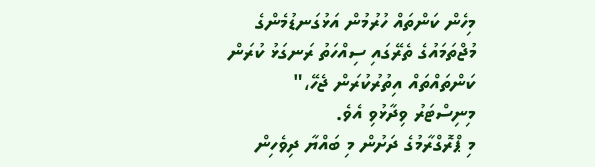މިހެން ކަންތައް ހުރުމުން އަޅުގަނޑުމެންގެ މުޖްތަމައުގެ ތެރޭގައި ސިއްހަތު ރަނގަޅު ކުރަން ކަންތައްތައް އިތުރުކުރަން ޖެހޭ،" މިނިސްޓަރު ވިދާޅުވި އެވެ.
މި ޕްރޮގްރާމުގެ ދަށުން މި ބައްޔާ ދިވެހިން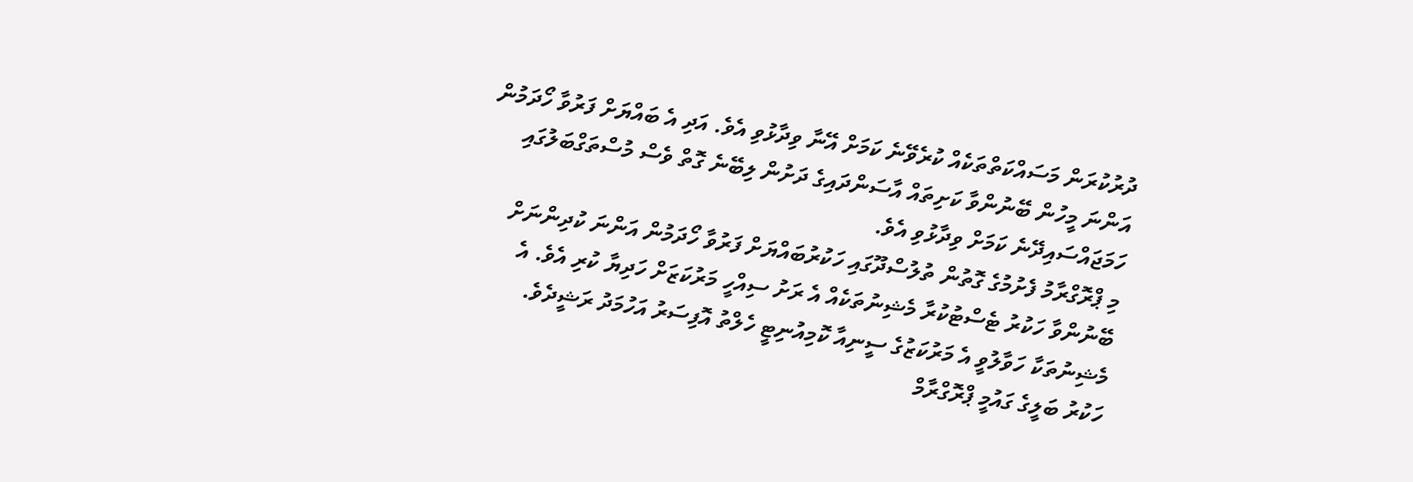ދުރުކުރަން މަސައްކަތްތަކެއް ކުރެވޭނެ ކަމަށް އޭނާ ވިދާޅުވި އެވެ. އަދި އެ ބައްޔަށް ފަރުވާ ހޯދަމުން އަންނަ މީހުން ބޭނުންވާ ކަށިތައް އާސަންދައިގެ ދަށުން ލިބޭނެ ގޮތް ވެސް މުސްތަގްބަލުގައި ހަމަޖައްސައިދޭނެ ކަމަށް ވިދާޅުވި އެވެ.
މި ޕްރޮގްރާމު ފެށުމުގެ ގޮތުން ތުލުސްދޫގައި ހަކުރުބައްޔަށް ފަރުވާ ހޯދަމުން އަންނަ ކުދިންނަށް ބޭނުންވާ ހަކުރު ޓެސްޓުކުރާ މެޝިނުތަކެއް އެ ރަށު ސިއްހީ މަރުކަޒަށް ހަދިޔާ ކުރި އެވެ. އެ މެޝިނުތަކާ ހަވާލުވީ އެ މަރުކަޒުގެ ސީނިއާ ކޮމިއުނިޓީ ހެލްތު އޮފިސަރު އަހުމަދު ރަޝީދެވެ.
ހަކުރު ބަލީގެ ގައުމީ ޕްރޮގްރާމް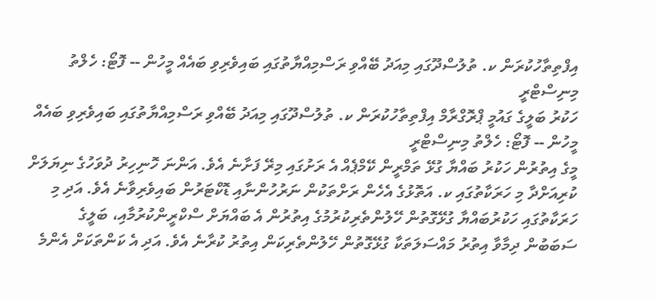އިފްތިތާހުކުރަން ކ. ތުލުސްދޫގައި މިއަދު ބޭއްވި ރަސްމިއްޔާތުގައި ބައިވެރިވި ބައެއް މީހުން -- ފޮޓޯ: ހެލްތު މިނިސްޓްރީ
ހަކުރު ބަލީގެ ގައުމީ ޕްރޮގްރާމް އިފްތިތާހުކުރަން ކ. ތުލުސްދޫގައި މިއަދު ބޭއްވި ރަސްމިއްޔާތުގައި ބައިވެރިވި ބައެއް މީހުން -- ފޮޓޯ: ހެލްތު މިނިސްޓްރީ
މީގެ އިތުރުން ހަކުރު ބައްޔާ ގުޅޭ ތަމްރީން ކޭމްޕެއް އެ ރަށުގައި މިރޭ ފަށާނެ އެވެ. އަންނަ ހޮނިހިރު ދުވަހުގެ ނިޔަލަށް ކުރިއަށްދާ މި ހަރަކާތުގައި ކ. އަތޮޅުގެ އެހެން ރަށްތަކުން ނަރުހުންނާއި ޑޮކްޓަރުން ބައިވެރިވާނެ އެވެ. އަދި މި ހަރަކާތުގައި ހަކުރުބައްޔާ ގުޅޭގޮތުން ހޭލުންތެރިކުރުމުގެ އިތުރުން އެ ބައްޔަށް ސްކްރީންކުރުމާއި، ބަލީގެ ސަބަބުން ދިމާވާ އިތުރު މައްސަލަތަކާ ގުޅޭގޮތުން ހޭލުންތެރިކަން އިތުރު ކުރާނެ އެވެ. އަދި އެ ކަންތަކަށް އެންމެ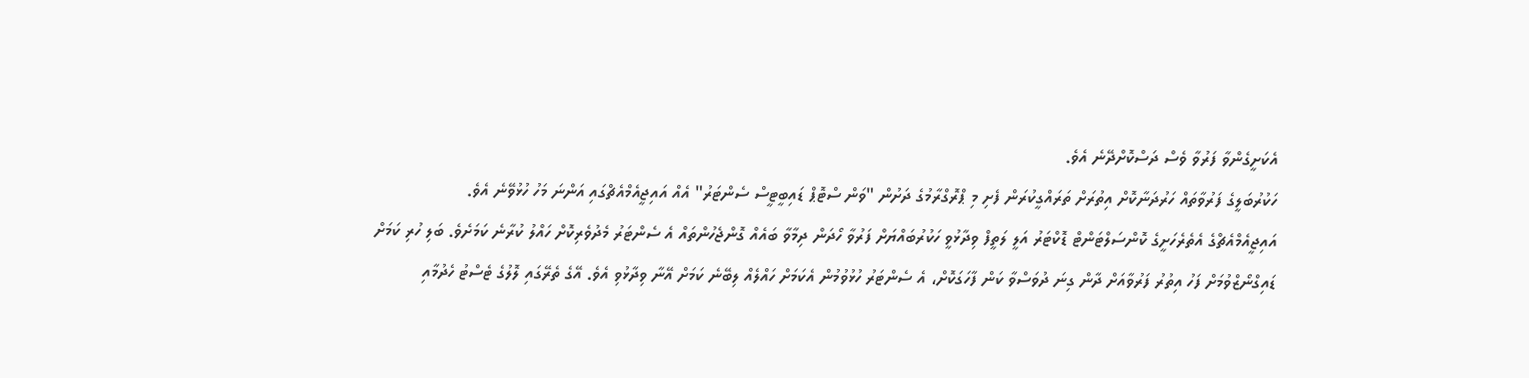އެކަށީގެންވާ ފަރުވާ ވެސް ދަސްކޮށްދޭނެ އެވެ.
ހަކުރުބަލީގެ ފަރުވާތައް ހަރުދަނާކޮށް އިތުރަށް ތަރައްގީކުރަން ފެށި މި ޕްރޮގްރާމުގެ ދަށުން "ވަން ސްޓޮޕް ޑައިބީޓީސް ސެންޓަރު" އެއް އައިޖީއެމްއެޗްގައި އަންނަ މަހު ހުޅުވޭނެ އެވެ.
އައިޖީއެމްއެޗްގެ އެތެރެހަށީގެ ކޮންސަލްޓަންޓް ޑޮކްޓަރު އަލީ ލަތީފް ވިދާޅުވީ ހަކުރުބައްޔަށް ފަރުވާ ހޯދަން ދިމާވާ ބައެއް ގޮންޖެހުންތައް އެ ސެންޓަރު މެދުވެރިކޮށް ހައްލު ކުރާނެ ކަމަށެވެ. ބަލި ހުރި ކަމަށް ޑައިގްނޯޒްވުމަށް ފަހު އިތުރު ފަރުވާއަށް ދާން ގިނަ ދުވަސްވާ ކަން ފާހަގަކޮށް، އެ ސެންޓަރު ހުޅުވުމުން އެކަމަށް ހައްލެއް ލިބޭނެ ކަމަށް އޭނާ ވިދާޅުވި އެވެ. އޭގެ ތެރޭގައި ލޮލުގެ ޓެސްޓު ހެދުމާއި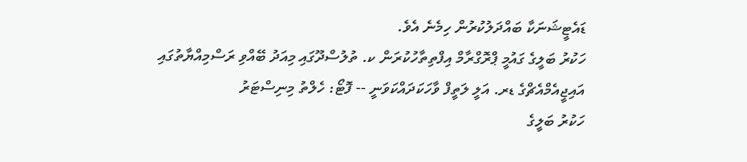ޑައެޓީޝަނަކާ ބައްދަލުކުރުން ހިމެނެ އެވެ.
ހަކުރު ބަލީގެ ގައުމީ ޕްރޮގްރާމް އިފްތިތާހުކުރަން ކ. ތުލުސްދޫގައި މިއަދު ބޭއްވި ރަސްމިއްޔާތުގައި އައިޖީއެމްއެޗްގެ ޑރ. އަލީ ލަތީފް ވާހަކަދައްކަވަނީ -- ފޮޓޯ: ހެލްތު މިނިސްޓަރު
ހަކުރު ބަލީގެ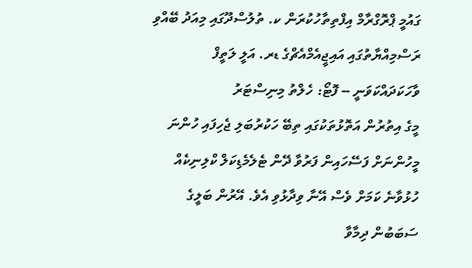ގައުމީ ޕްރޮގްރާމް އިފްތިތާހުކުރަން ކ. ތުލުސްދޫގައި މިއަދު ބޭއްވި ރަސްމިއްޔާތުގައި އައިޖީއެމްއެޗްގެ ޑރ. އަލީ ލަތީފް ވާހަކަދައްކަވަނީ -- ފޮޓޯ: ހެލްތު މިނިސްޓަރު
މީގެ އިތުރުން އަތޮޅުތަކުގައި ތިބޭ ހަކުރުބަލި ޖެހިފައި ހުންނަ މީހުންނަށް ފަސޭހައިން ފަރުވާ ދޭން ޓެލެމެޑިކަލް ކްލިނިކެއް ހުޅުވާނެ ކަމަށް ވެސް އޭނާ ވިދާޅުވި އެވެ. އޭރުން ބަލީގެ ސަބަބުން ދިމާވާ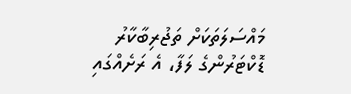މައްސަލަތަކަށް ތަޖުރިބާކާރު ޑޮކްޓަރުންގެ ލަފާ، އެ ރަށެއްގައި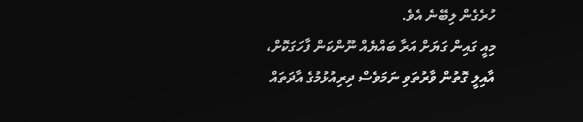ހުރެގެން ލިބޭނެ އެވެ.
މިއީ ގައިން ގަޔަށް އަރާ ބައްޔެއް ނޫންކަން ފާހަގަކޮށް، އާއިލީ ގޮތުން ވާރުތަވި ނަމަވެސް ދިރިއުޅުމުގެ އާދަތައް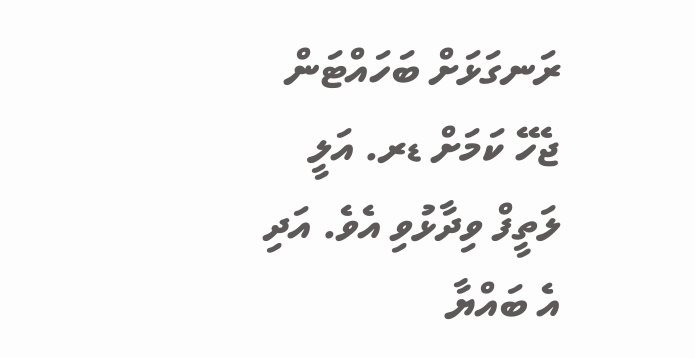ރަނގަޅަށް ބަހައްޓަން ޖެހޭ ކަމަށް ޑރ. އަލީ ލަތީފް ވިދާޅުވި އެވެ. އަދި އެ ބައްޔާ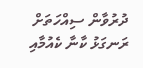ދުރުވާން ސިއްހަތަށް ރަނގަޅު ކާނާ ކެއުމާއި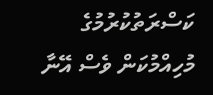ކަސްރަތުކުރުމުގެ މުހިއްމުކަން ވެސް އޭނާ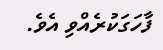ފާހަގަކުރެއްވި އެވެ.